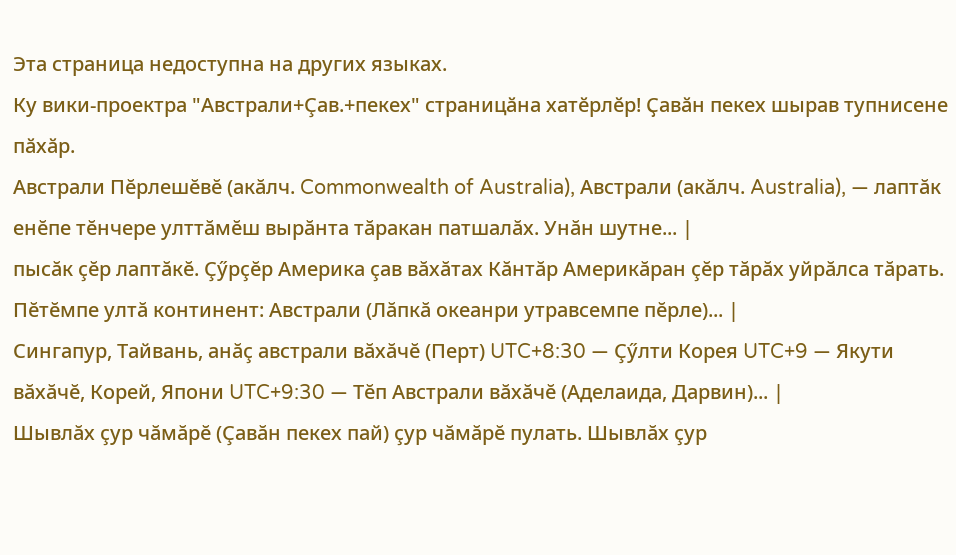Эта страница недоступна на других языках.
Ку вики-проектра "Австрали+Çав.+пекех" страницӑна хатӗрлӗр! Ҫавӑн пекех шырав тупнисене пӑхӑр.
Австрали Пĕрлешĕвĕ (акăлч. Commonwealth of Australia), Австрали (акăлч. Australia), — лаптăк енĕпе тĕнчере улттăмĕш вырăнта тăракан патшалăх. Унăн шутне... |
пысăк çĕр лаптăкĕ. Çӳрçĕр Америка çав вăхăтах Кăнтăр Америкăран çĕр тăрăх уйрăлса тăрать. Пĕтĕмпе ултă континент: Австрали (Лăпкă океанри утравсемпе пĕрле)... |
Сингапур, Тайвань, анăç австрали вăхăчĕ (Перт) UTC+8:30 — Çӳлти Корея UTC+9 — Якути вăхăчĕ, Корей, Япони UTC+9:30 — Тĕп Австрали вăхăчĕ (Аделаида, Дарвин)... |
Шывлăх çур чăмăрĕ (Çавăн пекех пай) çур чăмăрĕ пулать. Шывлăх çур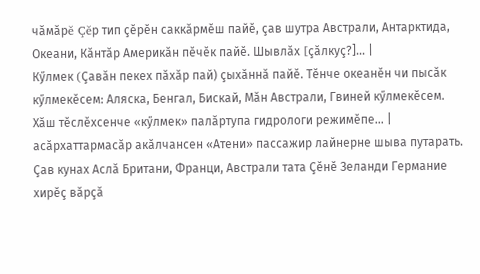чăмăрĕ Çĕр тип çĕрĕн саккăрмĕш пайĕ, çав шутра Австрали, Антарктида, Океани, Кăнтăр Америкăн пĕчĕк пайĕ. Шывлăх [çăлкуç?]... |
Кӳлмек (Çавăн пекех пăхăр пай) çыхăннă пайĕ. Тĕнче океанĕн чи пысăк кӳлмекĕсем: Аляска, Бенгал, Бискай, Мăн Австрали, Гвиней кӳлмекĕсем. Хăш тĕслĕхсенче «кӳлмек» палăртупа гидрологи режимĕпе... |
асăрхаттармасăр акăлчансен «Атени» пассажир лайнерне шыва путарать. Çав кунах Аслă Британи, Франци, Австрали тата Çĕнĕ Зеланди Германие хирĕç вăрçă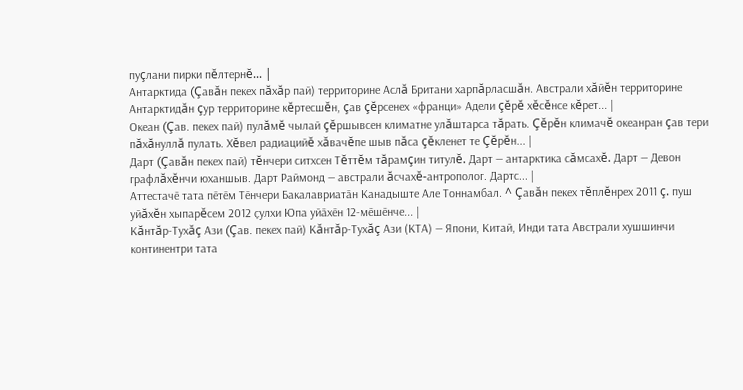пуçлани пирки пĕлтернĕ... |
Антарктида (Çавăн пекех пăхăр пай) территорине Аслă Британи харпăрласшăн. Австрали хăйĕн территорине Антарктидăн çур территорине кĕртесшĕн, çав çĕрсенех «франци» Адели çĕрĕ хĕсĕнсе кĕрет... |
Океан (Çав. пекех пай) пулăмĕ чылай çĕршывсен климатне улăштарса тăрать. Çĕрĕн климачĕ океанран çав тери пăхăнуллă пулать. Хĕвел радиацийĕ хăвачĕпе шыв пăса çĕкленет те Çĕрĕн... |
Дарт (Çавăн пекех пай) тĕнчери ситхсен Тĕттĕм тăрамçин титулĕ. Дарт — антарктика сăмсахĕ. Дарт — Девон графлăхĕнчи юханшыв. Дарт Раймонд — австрали ăсчахĕ-антрополог. Дартс... |
Аттестачӗ тата пӗтӗм Тӗнчери Бакалавриатӑн Канадыште Але Тоннамбал. ^ Çавăн пекех тĕплĕнрех 2011 ç. пуш уйăхĕн хыпарĕсем 2012 ҫулхи Юпа уйӑхӗн 12-мӗшӗнче... |
Кăнтăр-Тухăç Ази (Çав. пекех пай) Кăнтăр-Тухăç Ази (КТА) — Япони, Китай, Инди тата Австрали хушшинчи континентри тата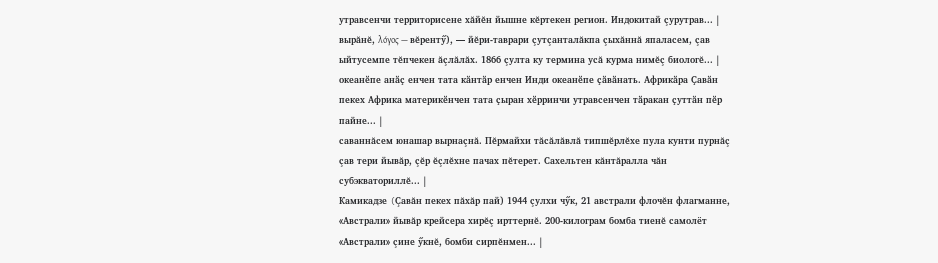утравсенчи территорисене хăйĕн йышне кĕртекен регион. Индокитай çурутрав... |
вырăнĕ, λόγος — вĕрентӳ), — йĕри-таврари çутçанталăкпа çыхăннă япаласем, çав ыйтусемпе тĕпчекен ăçлăлăх. 1866 çулта ку термина усă курма нимĕç биологĕ... |
океанӗпе анӑҫ енчен тата кӑнтӑр енчен Инди океанӗпе ҫӑвӑнать. Африкӑра Ҫавӑн пекех Африка материкӗнчен тата ҫыран хӗрринчи утравсенчен тӑракан ҫуттӑн пӗр пайне... |
саваннăсем юнашар вырнаçнă. Пĕрмайхи тăсăлăвлă типшĕрлĕхе пула кунти пурнăç çав тери йывăр, çĕр ĕçлĕхне пачах пĕтерет. Сахельтен кăнтăралла чăн субэкваториллĕ... |
Камикадзе (Çавăн пекех пăхăр пай) 1944 çулхи чӳк, 21 австрали флочĕн флагманне, «Австрали» йывăр крейсера хирĕç ирттернĕ. 200-килограм бомба тиенĕ самолёт «Австрали» çине ӳкнĕ, бомби сирпĕнмен... |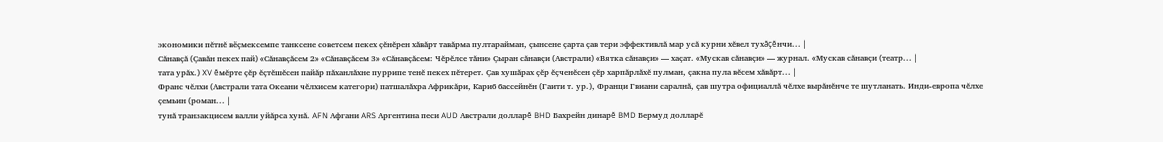экономики пĕтнĕ вӗҫмексемпе танксене советсем пекех çĕнĕрен хăвăрт тавăрма пултарайман, çынсене çарта çав тери эффективлă мар усă курни хĕвел тухăçĕнчи... |
Сăнавçă (Çавăн пекех пай) «Сăнавçăсем 2» «Сăнавçăсем 3» «Сăнавçăсем: Чĕрĕлсе тăни» Çыран сăнавçи (Австрали) «Вятка сăнавçи» — хаçат. «Мускав сăнавçи» — журнал. «Мускав сăнавçи (театр... |
тата урăх.) XV ĕмĕрте çĕр ĕçтĕшĕсен пайăр пăханлăхне пуррипе тенĕ пекех пĕтерет. Çав хушăрах çĕр ĕçченĕсен çĕр харпăрлăхĕ пулман, çакна пула вĕсем хăвăрт... |
Франс чĕлхи (Австрали тата Океани чĕлхисем категори) патшалăхра Африкăри, Кариб бассейнĕн (Гаити т. ур.), Франци Гвиани саралнă, çав шутра официаллă чĕлхе вырăнĕнче те шутланать. Инди-европа чĕлхе çемьин (роман... |
тунă транзакцисем валли уйăрса хунă. AFN Афгани ARS Аргентина песи AUD Австрали долларĕ BHD Бахрейн динарĕ BMD Бермуд долларĕ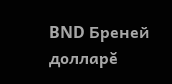BND Бреней долларĕ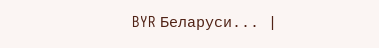BYR Беларуси... |